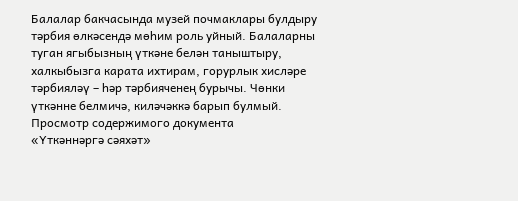Балалар бакчасында музей почмаклары булдыру тәрбия өлкәсендә мөһим роль уйный. Балаларны туган ягыбызның үткәне белән таныштыру, халкыбызга карата ихтирам, горурлык хисләре тәрбияләү – һәр тәрбияченең бурычы. Чөнки үткәнне белмичә, киләчәккә барып булмый.
Просмотр содержимого документа
«Үткәннәргә сәяхәт»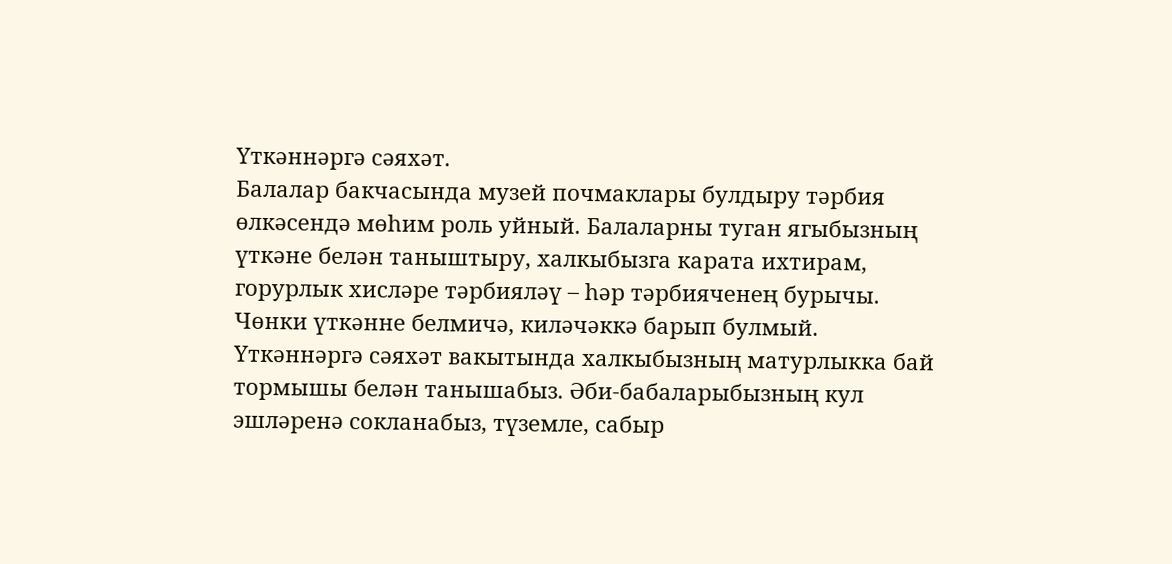Үткәннәргә сәяхәт.
Балалар бакчасында музей почмаклары булдыру тәрбия өлкәсендә мөһим роль уйный. Балаларны туган ягыбызның үткәне белән таныштыру, халкыбызга карата ихтирам, горурлык хисләре тәрбияләү – һәр тәрбияченең бурычы. Чөнки үткәнне белмичә, киләчәккә барып булмый. Үткәннәргә сәяхәт вакытында халкыбызның матурлыкка бай тормышы белән танышабыз. Әби-бабаларыбызның кул эшләренә сокланабыз, түземле, сабыр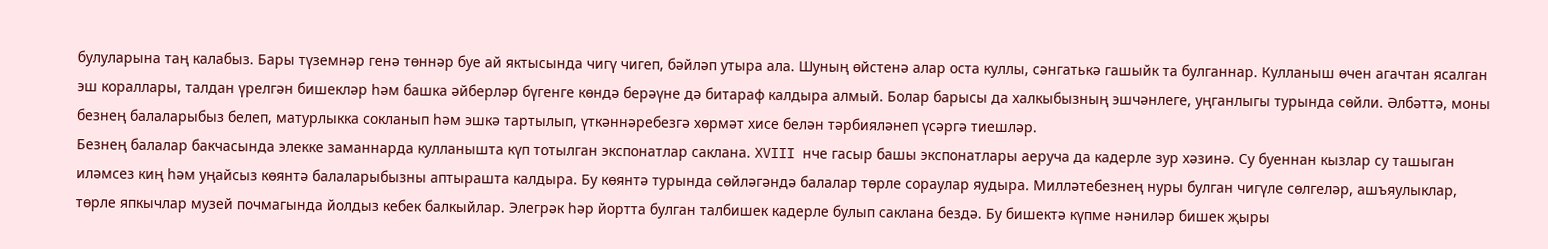булуларына таң калабыз. Бары түземнәр генә төннәр буе ай яктысында чигү чигеп, бәйләп утыра ала. Шуның өйстенә алар оста куллы, сәнгатькә гашыйк та булганнар. Кулланыш өчен агачтан ясалган эш кораллары, талдан үрелгән бишекләр һәм башка әйберләр бүгенге көндә берәүне дә битараф калдыра алмый. Болар барысы да халкыбызның эшчәнлеге, уңганлыгы турында сөйли. Әлбәттә, моны безнең балаларыбыз белеп, матурлыкка сокланып һәм эшкә тартылып, үткәннәребезгә хөрмәт хисе белән тәрбияләнеп үсәргә тиешләр.
Безнең балалар бакчасында элекке заманнарда кулланышта күп тотылган экспонатлар саклана. XVIII нче гасыр башы экспонатлары аеруча да кадерле зур хәзинә. Су буеннан кызлар су ташыган иләмсез киң һәм уңайсыз көянтә балаларыбызны аптырашта калдыра. Бу көянтә турында сөйләгәндә балалар төрле сораулар яудыра. Милләтебезнең нуры булган чигүле сөлгеләр, ашъяулыклар, төрле япкычлар музей почмагында йолдыз кебек балкыйлар. Элегрәк һәр йортта булган талбишек кадерле булып саклана бездә. Бу бишектә күпме нәниләр бишек җыры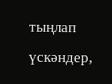тыңлап үскәндер,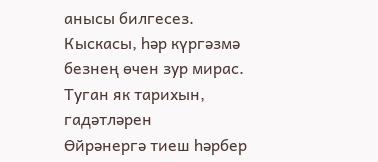анысы билгесез.
Кыскасы, һәр күргәзмә безнең өчен зур мирас.
Туган як тарихын, гадәтләрен
Өйрәнергә тиеш һәрбер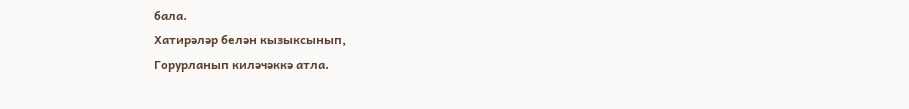бала.
Хатирәләр белән кызыксынып,
Горурланып киләчәккә атла.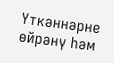Үткәннәрне өйрәнү һәм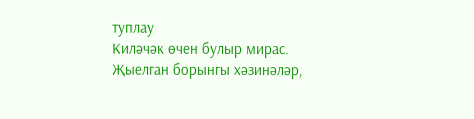туплау
Киләчәк өчен булыр мирас.
Җыелган борынгы хәзинәләр,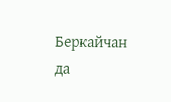Беркайчан да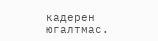кадерен югалтмас.